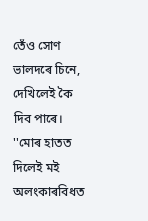তেঁও সোণ ভালদৰে চিনে, দেখিলেই কৈ দিব পাৰে। ''মোৰ হাতত দিলেই মই অলংকাৰবিধত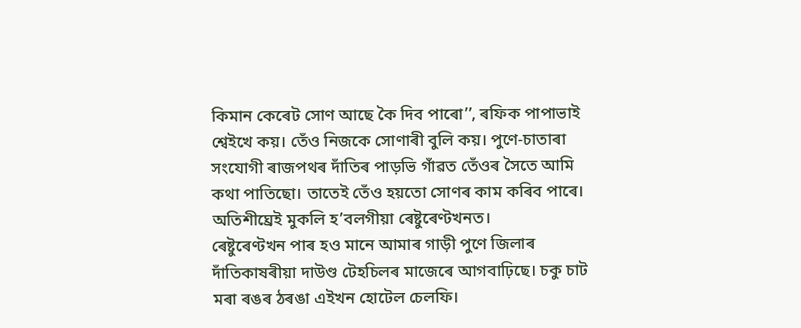কিমান কেৰেট সোণ আছে কৈ দিব পাৰো’’, ৰফিক পাপাভাই শ্বেইখে কয়। তেঁও নিজকে সোণাৰী বুলি কয়। পুণে-চাতাৰা সংযোগী ৰাজপথৰ দাঁতিৰ পাড়ভি গাঁৱত তেঁওৰ সৈতে আমি কথা পাতিছো। তাতেই তেঁও হয়তো সোণৰ কাম কৰিব পাৰে। অতিশীঘ্ৰেই মুকলি হ’বলগীয়া ৰেষ্টুৰেণ্টখনত।
ৰেষ্টুৰেণ্টখন পাৰ হও মানে আমাৰ গাড়ী পুণে জিলাৰ দাঁতিকাষৰীয়া দাউণ্ড টেহচিলৰ মাজেৰে আগবাঢ়িছে। চকু চাট মৰা ৰঙৰ ঠৰঙা এইখন হোটেল চেলফি।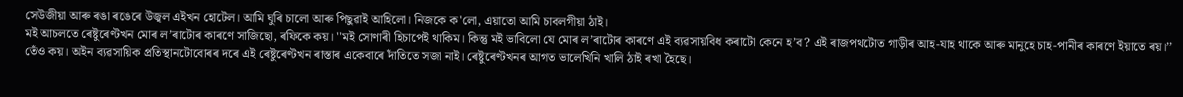সেউজীয়া আৰু ৰঙা ৰঙেৰে উজ্বল এইখন হোটেল। আমি ঘুৰি চালো আৰু পিছুৱাই আহিলো। নিজকে ক'লো, এয়াতো আমি চাবলগীয়া ঠাই।
মই আচলতে ৰেষ্টুৰেণ্টখন মোৰ ল’ৰাটোৰ কাৰণে সাজিছো, ৰফিকে কয়। ''মই সোণাৰী হিচাপেই থাকিম। কিন্তু মই ভাবিলো যে মোৰ ল’ৰাটোৰ কাৰণে এই ব্যৱসায়বিধ কৰাটো কেনে হ’ব? এই ৰাজপথটোত গাড়ীৰ আহ-যাহ থাকে আৰু মানুহে চাহ-পানীৰ কাৰণে ইয়াতে ৰয়।’’ তেঁও কয়। অইন ব্যৱসায়িক প্ৰতিস্থানটোবোৰৰ দৰে এই ৰেষ্টুৰেণ্টখন ৰাস্তাৰ একেবাৰে দাঁতিতে সজা নাই। ৰেষ্টুৰেণ্টখনৰ আগত ভালেখিনি খালি ঠাই ৰখা হৈছে।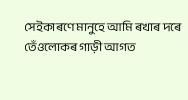সেইকাৰণে মানুহে আমি ৰখাৰ দৰে তেঁওলোকৰ গাড়ী আগত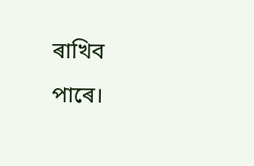ৰাখিব পাৰে।